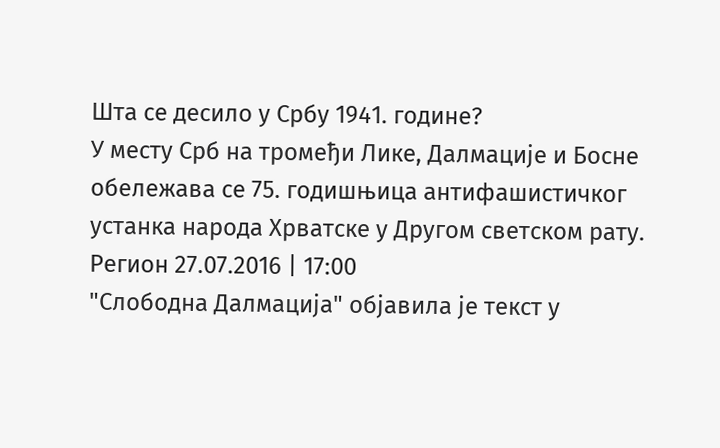Шта се десило у Србу 1941. године?
У месту Срб на тромеђи Лике, Далмације и Босне обележава се 75. годишњица антифашистичког устанка народа Хрватске у Другом светском рату.
Регион 27.07.2016 | 17:00
"Слободна Далмација" објавила је текст у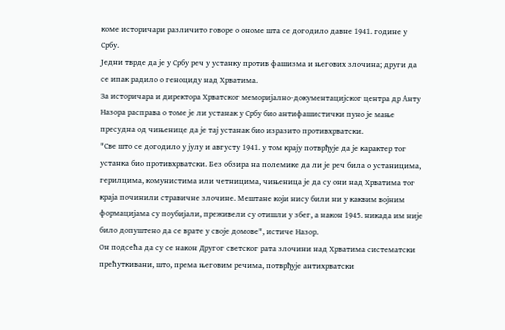коме историчари различито говоре о ономе шта се догодило давне 1941. године у Србу.
Једни тврде да је у Србу реч у устанку против фашизма и његових злочина; други да се ипак радило о геноциду над Хрватима.
За историчара и директора Хрватског меморијално-документацијског центра др Анту Назора расправа о томе је ли устанак у Србу био антифашистички пуно је мање пресудна од чињенице да је тај устанак био изразито противхрватски.
"Све што се догодило у јулу и августу 1941. у том крају потврђује да је карактер тог устанка био противхрватски. Без обзира на полемике да ли је реч била о устаницима, герилцима, комунистима или четницима, чињеница је да су они над Хрватима тог краја починили стравичне злочине. Мештане који нису били ни у каквим војним формацијама су поубијали, преживели су отишли у збег, а након 1945. никада им није било допуштено да се врате у своје домове", истиче Назор.
Он подсећа да су се након Другог светског рата злочини над Хрватима систематски прећуткивани, што, према његовим речима, потврђује антихрватски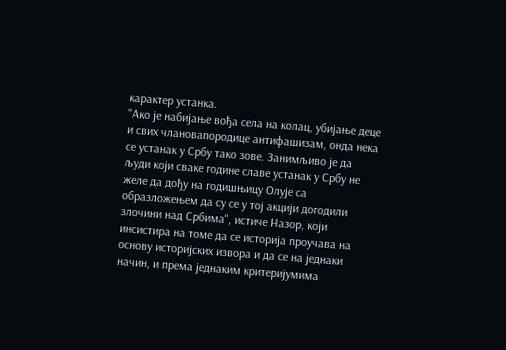карактер устанка.
"Ако је набијање вођа села на колац, убијање деце и свих члановапородице антифашизам, онда нека се устанак у Србу тако зове. Занимљиво је да људи који сваке године славе устанак у Србу не желе да дођу на годишњицу Олује са образложењем да су се у тој акцији догодили злочини над Србима", истиче Назор, који инсистира на томе да се историја проучава на основу историјских извора и да се на једнаки начин, и према једнаким критеријумима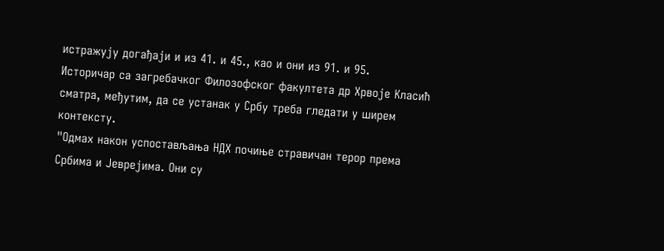истражују догађаји и из 41. и 45., као и они из 91. и 95.
Историчар са загребачког Филозофског факултета др Хрвоје Класић сматра, међутим, да се устанак у Србу треба гледати у ширем контексту.
"Одмах након успостављања НДХ почиње стравичан терор према Србима и Јеврејима. Они су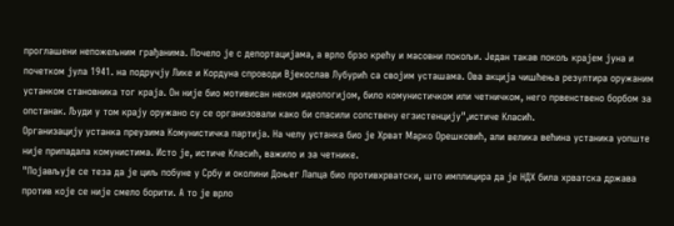проглашени непожељним грађанима. Почело је с депортацијама, а врло брзо крећу и масовни покољи. Један такав покољ крајем јуна и почетком јула 1941. на подручју Лике и Кордуна спроводи Вјекослав Лубурић са својим усташама. Ова акција чишћења резултира оружаним устанком становника тог краја. Он није био мотивисан неком идеологијом, било комунистичком или четничком, него првенствено борбом за опстанак. Људи у том крају оружано су се организовали како би спасили сопствену егзистенцију",истиче Класић.
Организацију устанка преузима Комунистичка партија. На челу устанка био је Хрват Марко Орешковић, али велика већина устаника уопште није припадала комунистима. Исто је, истиче Класић, важило и за четнике.
"Појављује се теза да је циљ побуне у Србу и околини Доњег Лапца био противхрватски, што имплицира да је НДХ била хрватска држава против које се није смело борити. А то је врло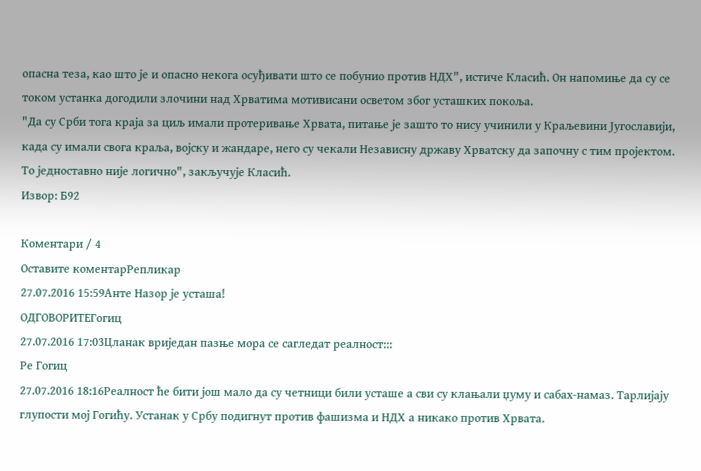опасна теза, као што је и опасно некога осуђивати што се побунио против НДХ", истиче Класић. Он напомиње да су се током устанка догодили злочини над Хрватима мотивисани осветом због усташких покоља.
"Да су Срби тога краја за циљ имали протеривање Хрвата, питање је зашто то нису учинили у Краљевини Југославији, када су имали свога краља, војску и жандаре, него су чекали Независну државу Хрватску да започну с тим пројектом. То једноставно није логично", закључује Класић.
Извор: Б92

Коментари / 4
Оставите коментарРепликар
27.07.2016 15:59Анте Назор је усташа!
ОДГОВОРИТЕГогиц
27.07.2016 17:03Цланак вриједан пазње мора се сагледат реалност:::
Ре Гогиц
27.07.2016 18:16Реалност ће бити још мало да су четници били усташе а сви су клањали џуму и сабах-намаз. Тарлијају глупости мој Гогићу. Устанак у Србу подигнут против фашизма и НДХ а никако против Хрвата.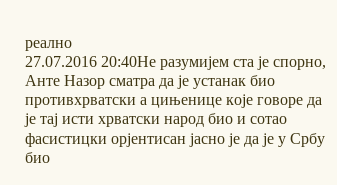реално
27.07.2016 20:40Не разумијем ста је спорно, Анте Назор сматра да је устанак био противхрватски а цињенице које говоре да је тај исти хрватски народ био и сотао фасистицки орјентисан јасно је да је у Србу био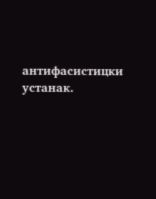антифасистицки устанак.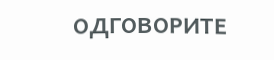ОДГОВОРИТЕ